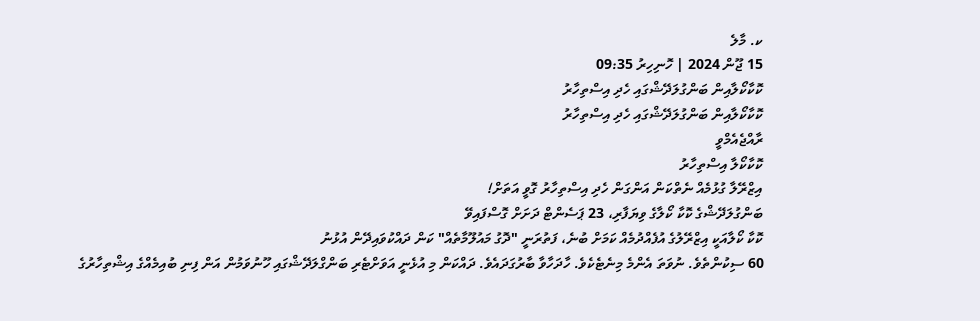ކ. މާލެ
15 ޖޫން 2024 | ހޮނިހިރު 09:35
ކޮކާކޯލާއިން ބަންގުލަދޭޝްގައި ހެދި އިސްތިހާރު
ކޮކާކޯލާއިން ބަންގުލަދޭޝްގައި ހެދި އިސްތިހާރު
ރާއްޖެއެމްވީ
ކޮކާކޯލާ އިސްތިހާރު
އިޒްރޭލާ ގުޅުމެއް ނެތްކަން އަންގަން ހެދި އިސްތިހާރު ގޮވީ އަތަށް!
ބަންގުލަދޭޝްގެ ކޮކާ ކޯލާގެ ވިޔަފާރި، 23 ޕަސެންޓް ދަށަށް ގޮސްފައިވޭ
ކޮކާ ކޯލާއަކީ އިޒްރޭލުގެ އުފެއްދުމެއް ކަމަށް ބުނެ، ފަތުރަނީ "ދޮގު މައުލޫމާތެއް" ކަން ދައްކުވައިދޭން އުޅުނު
60 ސިކުންތެވެ. ނުވަތަ އެންމެ މިނެޓެކެވެ. ހާދަހާވާ ބާރުގަދައެވެ. ދައްކަން މި އުޅެނީ އަވަށްޓެރި ބަންގްލަދޭޝްގައި ހޫނުވަމުން އަން ފިނި ބުއިމެއްގެ އިޝްތިހާރުގެ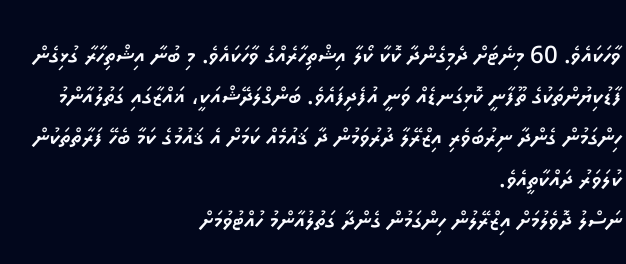ވާހަކައެވެ. 60 މިނެޓަށް ދެމިގެންދާ ކޮކާ ކޯލާ އިޝްތިހާރެއްގެ ވާހަކައެވެ. މި ބުނާ އިޝްތިހާރާ ގުޅިގެން ފާޑުކިޔުންތަކުގެ ތޫފާނީ ކޮޅިގަނޑެއް ވަނީ އުފެދިފައެވެ. ބަންގްލަދޭޝްއަކީ، ޣައްޒާގައި ގަތުލުއާންމު ހިންގަމުން ގެންދާ ނިރުބަވެރި އިޒްރޭލާ ދުރުވަމުން ދާ ޤައުމެއް ކަމަށް އެ ޤައުމުގެ ކަމާ ބެހޭ ފަރާތްތަކުން ކުލަވަރު ދައްކާތީއެވެ.
ނަސްލު ދޮވެލުމަށް އިޒްރޭލުން ހިންގަމުން ގެންދާ ގަތުލުއާންމު ހުއްޓުވުމަށް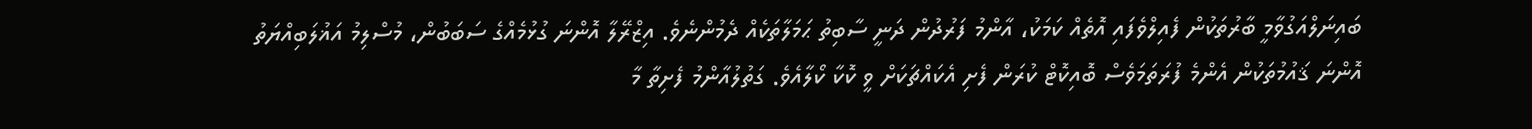ބައިނަލްއަގުވާމީ ބާރުތަކުން ފެއިލްވެފައި އޮތެއް ކަމަކު، އާންމު ފަރުދުން ދަނީ ސާބިތު ޙަމަލާތަކެއް ދެމުންނެވެ. އިޒްރޭލާ އޮންނަ ގުޅުމެއްގެ ސަބަބުން، މުސްލިމު އަޣުލަބިއްޔަތު އޮންނަ ޤައުމުތަކުން އެންމެ ފުރަތަމަވެސް ބޮއިކޮޓް ކުރަން ފެށި އެކައްޗަކަށް ވީ ކޮކާ ކޯލާއެވެ. ގަތުލުއާންމު ފެށިތާ މާ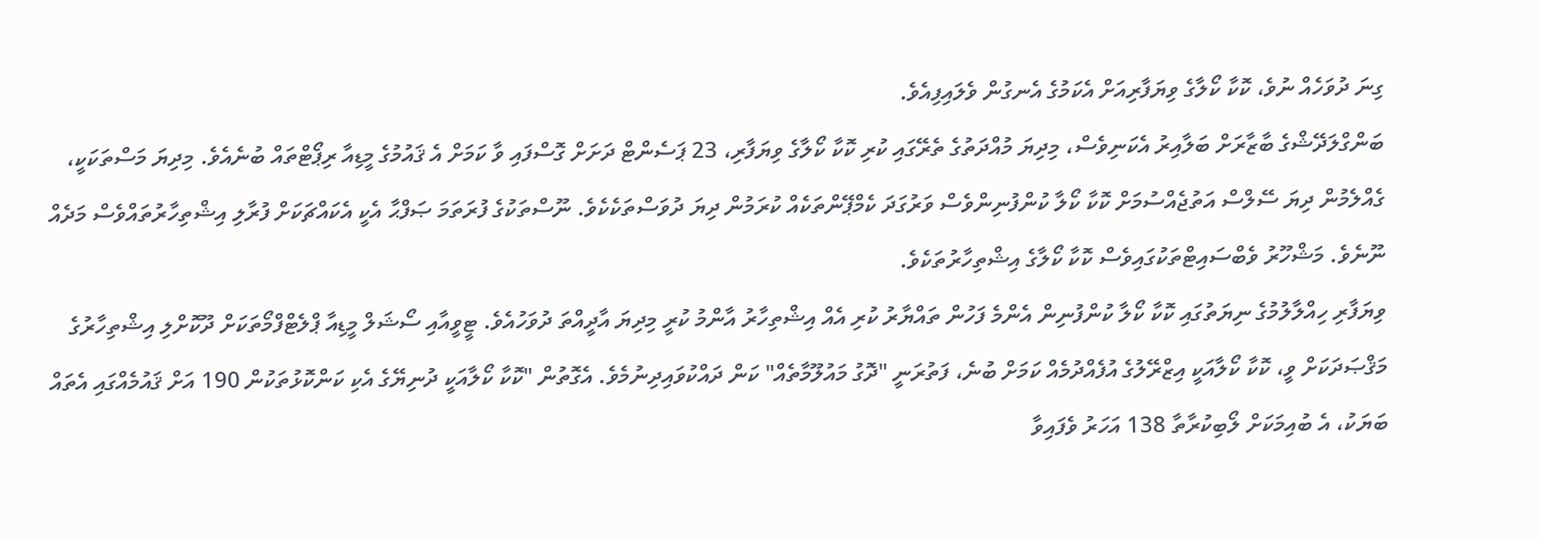ގިނަ ދުވަހެއް ނުވެ، ކޮކާ ކޯލާގެ ވިޔަފާރިއަށް އެކަމުގެ އެނގުން ވެލައިފިއެވެ.
ބަންގްލަދޭޝްގެ ބާޒާރަށް ބަލާއިރު އެކަނިވެސް، މިދިޔަ މުއްދަތުގެ ތެރޭގައި ކުރި ކޮކާ ކޯލާގެ ވިޔަފާރި، 23 ޕަސެންޓް ދަށަށް ގޮސްފައި ވާ ކަމަށް އެ ޤައުމުގެ މީޑިއާ ރިޕޯޓްތައް ބުނެއެވެ. މިދިޔަ މަސްތަކަކީ، ގެއްލެމުން ދިޔަ ސޭލްސް އަތުޖެއްސުމަށް ކޮކާ ކޯލާ ކުންފުނިންވެސް ވަރުގަދަ ކެމްޕޭންތަކެއް ކުރަމުން ދިޔަ ދުވަސްތަކެކެވެ. ނޫސްތަކުގެ ފުރަތަމަ ޞަފްޙާ އެކީ އެކައްޗަކަށް ފުރާލި އިޝްތިހާރުތައްވެސް މަދެއް ނޫނެވެ. މަޝްހޫރު ވެބްސައިޓްތަކުގައިވެސް ކޮކާ ކޯލާގެ އިޝްތިހާރުތަކެވެ.
ވިޔަފާރި ހިއްލާލުމުގެ ނިޔަތުގައި ކޮކާ ކޯލާ ކުންފުނިން އެންމެ ފަހުން ތައްޔާރު ކުރި އެއް އިޝްތިހާރު އާންމު ކުރީ މިދިޔަ އާދީއްތަ ދުވަހުއެވެ. ޓީވީއާއި ސޯޝަލް މީޑިއާ ޕްލެޓްފްމޯތަކަށް ދޫކޮށްލި އިޝްތިހާރުގެ މަޤްޞަދަކަށް ވީ، ކޮކާ ކޯލާއަކީ އިޒްރޭލުގެ އުފެއްދުމެއް ކަމަށް ބުނެ، ފަތުރަނީ "ދޮގު މައުލޫމާތެއް" ކަން ދައްކުވައިދިނުމެވެ. އެގޮތުން "ކޮކާ ކޯލާއަކީ ދުނިޔޭގެ އެކި ކަންކޮޅުތަކުން 190 އަށް ޤައުމެއްގައި އެތައް ބަޔަކު، އެ ބުއިމަކަށް ލޯބިކުރާތާ 138 އަހަރު ވެފައިވާ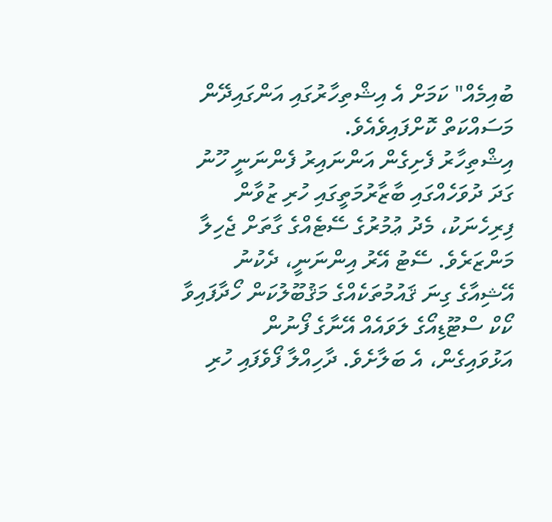ބުއިމެއް" ކަމަށް އެ އިޝްތިހާރުގައި އަންގައިދޭން މަސައްކަތް ކޮށްފައިވެއެވެ.
އިޝްތިހާރު ފެށިގެން އަންނައިރު ފެންނަނީ ހޫނު ގަދަ ދުވަހެއްގައި ބާޒާރުމަތީގައި ހުރި ޒުވާން ފިރިހެނަކު، މެދު ޢުމުރުގެ ސޭޓެއްގެ ގާތަށް ޖެހިލާ މަންޒަރެވެ. ސޭޓު އޭރު އިންނަނީ، ދެކުނު އޭޝިއާގެ ގިނަ ޤައުމުތަކެއްގެ މަޤުބޫލުކަން ހޯދާފައިވާ ކޯކް ސްޓޫޑިއޯގެ ލަވައެއް އޭނާގެ ފޯނުން އަޅުވައިގެން، އެ ބަލާށެވެ. ދާހިއްލާ ފޯވެފައި ހުރި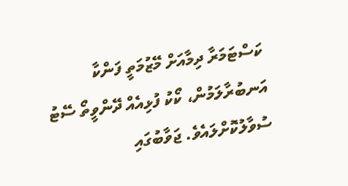ކަސްޓަމަރާ ދިމާއަށް މޭޒުމަތީ ފަންކާ އަނބުރާލަމުން، ކޯކު ފުޅިއެއް ދޭންވީތޯ ސޭޓު ސުވާލުކޮށްލައެވެ. ޖަވާބުގައި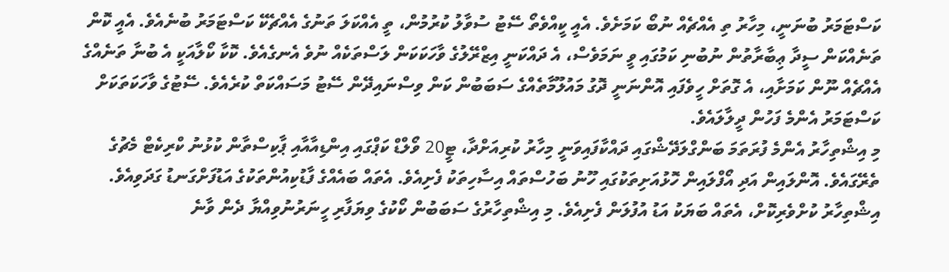ކަސްޓަމަރު ބުނަނީ، މިހާރު ތި އެއްޗެއް ނުބޯ ކަމަށެވެ. އެއީ ކީއްވެތޯ ސޭޓު ސުވާލު ކުރުމުން، ތީ އެއްކަލަ ތަނުގެ އެއްޗެކޭ ކަސްޓަމަރު ބުނެއެވެ. އެއީ ކޮން ތަނެއްކަން ސީދާ ޢިބާރާތުން ނުބުނި ކަމުގައި ވީ ނަމަވެސް، އެ ދައްކަނީ އިޒްރޭލުގެ ވާހަކަކަން ލަސްތަކެއް ނުވެ އެނގެއެވެ. ކޮކާ ކޯލާއަކީ އެ ބުނާ ތަނެއްގެ އެއްޗެއް ނޫން ކަމަށާއި، އެ ގޮތަށް ހީވެފައި އޮންނަނީ ދޮގު މައުލޫމާތެއްގެ ސަބަބުން ކަން ވިސްނައިދޭން ސޭޓު މަސައްކަތް ކުރެއެވެ. ސޭޓުގެ ވާހަކަތަކަށް ކަސްޓަމަރު އެންމެ ފަހުން ދީލާލައެވެ.
މި އިޝްތިހާރު އެންމެ ފުރަތަމަ ބަންގްލަދޭޝްގައި ދައްކާފައިވަނީ މިހާރު ކުރިއަށްދާ، ޓީ20 ވޯލްޑް ކަޕްގައި އިންޑިއާއާއި ޕާކިސްތާން ކުޅުނު ކްރިކެޓް މެޗުގެ ތެރޭގައެވެ. އޮންލައިން އަދި އޯފްލައިން ހޮޅުއަށިތަކުގައި ހޫނު ބަހުސްތައް އިސާހިތަކު ފެށިއެވެ. އެތައް ބައެއްގެ ފާޑުކިއުންތަކުގެ އަޑުފަށްގަނޑު ގަދަވިއެވެ. އިޝްތިހާރު ކުށްވެރިކޮށް، އެތައް ބަޔަކު އަޑު އުފުލަން ފެށިއެވެ. މި އިޝްތިހާރުގެ ސަބަބުން ކޯކުގެ ވިޔަފާރި ހީނަރުނުވިއްޔާ ދެން ވާނެ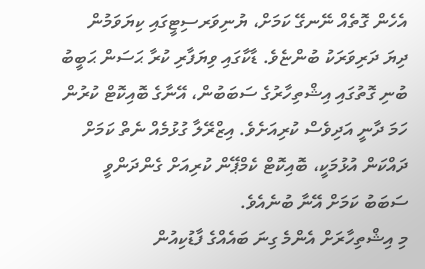އެހެން ގޮތެއް ނޭނގޭ ކަމަށް، ޔުނިވަރސިޓީގައި ކިޔަވަމުން ދިޔަ ދަރިވަރަކު ބުންޏެވެ. ޑާކާގައި ވިޔަފާރި ކުރާ ޙަސަން ޙަބީބު ބުނި ގޮތުގައި އިޝްތިހާރުގެ ސަބަބުން، އޭނާގެ ބޮއިކޮޓް ކުރުން ހަމަ ދާނީ އަދިވެސް ކުރިއަށެވެ. އިޒްރޭލާ ގުޅުމެއް ނެތް ކަމަށް ދައްކަން އުޅުމަކީ، ބޮއިކޮޓް ކެމްޕޭން ކުރިއަށް ގެންދަންވީ ސަބަބު ކަމަށް އޭނާ ބުނެއެވެ.
މި އިޝްތިހާރަށް އެންމެ ގިނަ ބައެއްގެ ފާޑުކިއުން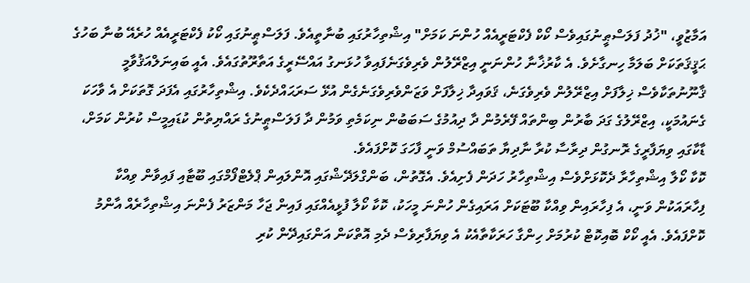އަމާޒުވީ، "ޚުދު ފަލަސްޠީނުގައިވެސް ކޯކް ފެކްޓަރީއެއް ހުންނަ ކަމަށް" އިޝްތިހާރުގައި ބުނާތީއެވެ. ފަލަސްޠީނުގައި ކޯކު ފެކްޓަރީއެއް ހުރެއޭ ބުނާ ބަހުގެ ޙަޤީޤަތަކަށް ބަލަމާ ހިނގާށެވެ. އެ ކާރުޚާނާ ހުންނަނީ އިޒްރޭލުން ވެރިވެގަނެފައިވާ ހުޅަނގު އައްސޭރީގެ އަތާރޫތުގައެވެ. އެއީ ބައިނަލްއަޤުވާމީ ޤާނޫނުތަކާވެސް ޚިލާފަށް އިޒްރޭލުން ވެރިވެގަނެ، ޤަވައިދާ ޚިލާފަށް ވަޒަންވެރިވެގަނެގެން އުޅޭ ސަރަޙައްދެކެވެ. އިޝްތިހާރުގައި އެފަދަ ގޮތަކަށް އެ ވާހަކަ ގެނައުމަކީ، އިޒްރޭލުގެ ގަދަ ބާރުން ބިންތައް ފޭރެމުން ދާ ދިއުމުގެ ސަބަބުން ނިކަމެތި ވަމުން ދާ ފަލަސްޠީނުގެ ރައްޔިތުން ކުޑައިމީސް ކުރުން ކަމަށް، ޑާކާގައި ވިޔަފާރީގެ ރޮނގުން ދިރާސާ ކުރާ ނާދިޔާ ތަބައްސުމް ވަނީ ފާހަގަ ކޮށްފައެވެ.
ކޮކާ ކޯލާ އިޝްތިހާރާ ދެކޮޅަށްވެސް އިޝްތިހާރު ހަދަން ފެށިއެވެ. އެގޮތުން، ބަންގްލަދޭޝްގައި އޮންލައިން ޕްލެޓްފޯމްގައި ބޫޓާއި ފައިވާން ވިއްކާ ފިހާރައަކުން ވަނީ، އެ ފިހާރައިން ވިއްކާ ބޫޓަކަށް އަރައިގެން ހުންނަ މީހަކު، ކޮކާ ކޯލާ ފުޅީއެއްގައި ފައިން ޖަހާ މަންޒަރު ފެންނަ އިޝްތިހާރެއް އާންމު ކޮށްފައެވެ. އެއީ ކޯކް ބޮއިކޮޓް ކުރުމަށް ހިންގާ ހަރަކާތާއެކު އެ ވިޔަފާރިވެސް ދެމި އޮތްކަން އަންގައިދޭން ކުރި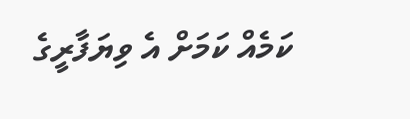ކަމެއް ކަމަށް އެ ވިޔަފާރީގެ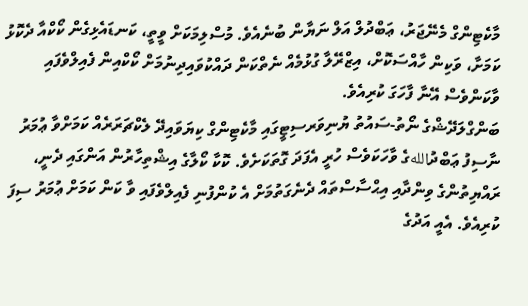މާކެޓިންގް މެނޭޖަރު، ޢަބްދުލް އަލް ނަޔާން ބުނެއެވެ. މުސްލިމަކަށް ވީތީ، ކަނޑައެޅިގެން ކޯކްއާ ދެކޮޅު ކަމަށާ، ވަކިން ހާއްސަކޮށް، އިޒްރޭލާ ގުޅުމެއް ނެތްކަން ދައްކުވައިދިނުމަށް ކޯކްއިން ފެއިލްވެފައި ވާކަންވެސް އޭނާ ފާހަގަ ކުރިއެވެ.
ބަންގްލަދޭޝްގެ ނޯތު-ސައުތު ޔުނިވަރސިޓީގައި މާކެޓިންގް ކިޔަވައިދޭ ލެކްޗަރަރެއް ކަމަށްވާ ޢުމަރު ނާސިފު ޢަބްދުاللهގެ ވާހަކަވެސް ހުރީ އެފަދަ ގޮތަކަށެވެ. ކޮކާ ކޯލާގެ އިޝްތިހާރުން އަންގައި ދެނީ، ރައްޔިތުންގެ ވިންދާއި އިޙްސާސްތައް ދެނެގަތުމަށް އެ ކުންފުނި ފެއިލްވެފައި ވާ ކަން ކަމަށް ޢުމަރު ސިފަ ކުރިއެވެ. އެއީ އަދުގެ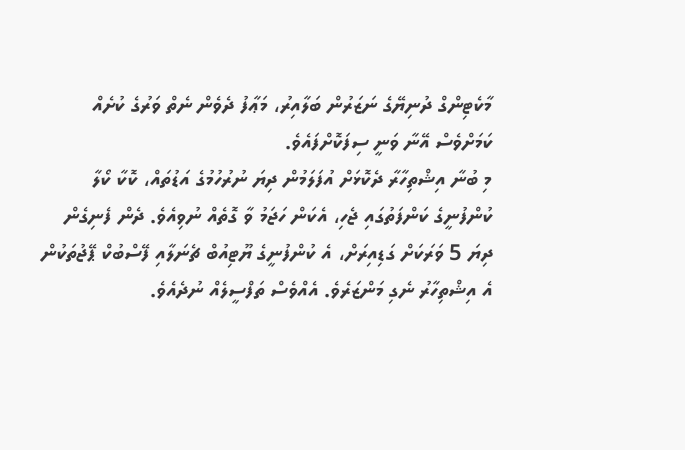މާކެޓިންގް ދުނިޔޭގެ ނަޒަރުން ބަލާއިރު، މަޢާފު ދެވެން ނެތް ވަރުގެ ކުށެއް ކަމަށްވެސް އޭނާ ވަނީ ސިފަކޮށްފައެވެ.
މި ބުނާ އިޝްތިހާރާ ދެކޮޅަށް އުފަލަމުން ދިޔަ ނުރުހުމުގެ އަޑުތައް، ކޮކާ ކޯލާ ކުންފުނީގެ ކަންފަތުގައި ޖެހި، އެކަން ހަޖަމު ވާ ގޮތެއް ނުވިއެވެ. ދެން ފެނިގެން ދިޔަ 5 ވަރަކަށް ގަޑިއިރަށް، އެ ކުންފުނީގެ ޔޫޓިއުބް ޗެނަލާއި ފޭސްބުކް ޕޭޖުތަކުން އެ އިޝްތިހާރު ނެގި މަންޒަރެވެ. އެއްވެސް ތަފްސީލެއް ނުދެއެވެ.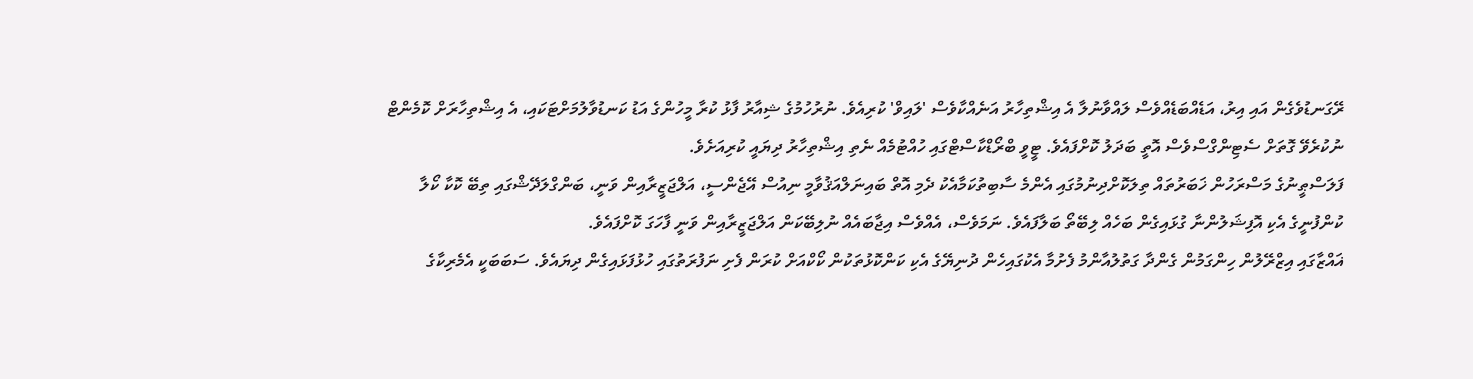ރޭގަނޑުވެގެން އައި އިރު، އަޑެއްބަޑެއްވެސް ލައްވާނުލާ އެ އިޝްތިހާރު އަނެއްކާވެސް 'ލައިވް' ކުރިއެވެ. ނުރުހުމުގެ ޝިއާރު ފާޅު ކުރާ މީހުންގެ އަޑު ކަނޑުވާލުމަށްޓަކައި، އެ އިޝްތިހާރަށް ކޮމެންޓް ނުކުރެވޭ ގޮތަށް ސެޓިންގްސްވެސް އޮތީ ބަދަލު ކޮށްފައެވެ. ޓީވީ ބްރޯޑްކާސްޓްގައި ހުއްޓުމެއް ނެތި އިޝްތިހާރު ދިޔައީ ކުރިއަށެވެ.
ފަލަސްޠީނުގެ މަސްރަހުން ޚަބަރުތައް ތިލަކޮށްދިނުމުގައި އެންމެ ސާބިތުކަމާއެކު ދެމި އޮތް ބައިނަލްއަޤުވާމީ ނިއުސް އޭޖެންސީ، އަލްޖަޒީރާއިން ވަނީ، ބަންގްލަދޭޝްގައި ތިބޭ ކޮކާ ކޯލާ ކުންފުނީގެ އެކި އޮފިޝަލުންނާ ގުޅައިގެން ބަހެއް ލިބޭތޯ ބަލާފައެވެ. ނަމަވެސް، އެއްވެސް އިޖާބައެއް ނުލިބޭކަން އަލްޖަޒީރާއިން ވަނީ ފާހަގަ ކޮށްފައެވެ.
ޣައްޒާގައި އިޒްރޭލުން ހިންގަމުން ގެންދާ ގަތުލުއާންމު ފެށުމާ އެކުގައިހެން ދުނިޔޭގެ އެކި ކަންކޮޅުތަކުން ކޯކްއަށް ކުރަން ފެށި ނަފުރަތުގައި ހުޅުފަޅައިގެން ދިޔައެވެ. ސަބަބަކީ އެމެރިކާގެ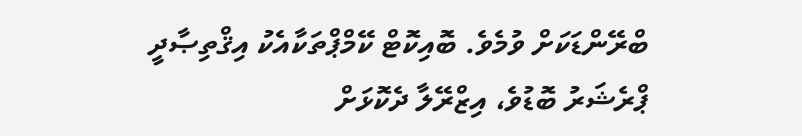ބްރޭންޑަކަށް ވުމެވެ. ބޮއިކޮޓް ކޭމްޕްތަކާއެކު އިޤްތިޞާދީ ޕްރެޝަރު ބޮޑުވެ، އިޒްރޭލާ ދެކޮޅަށް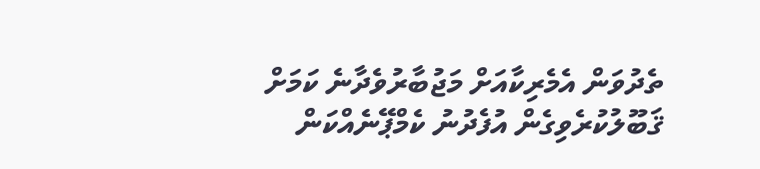ތެދުވަން އެމެރިކާއަށް މަޖުބާރުވެދާނެ ކަމަށް ޤަބޫލުކުރެވިގެން އުފެދުނު ކެމްޕޭނެއްކަން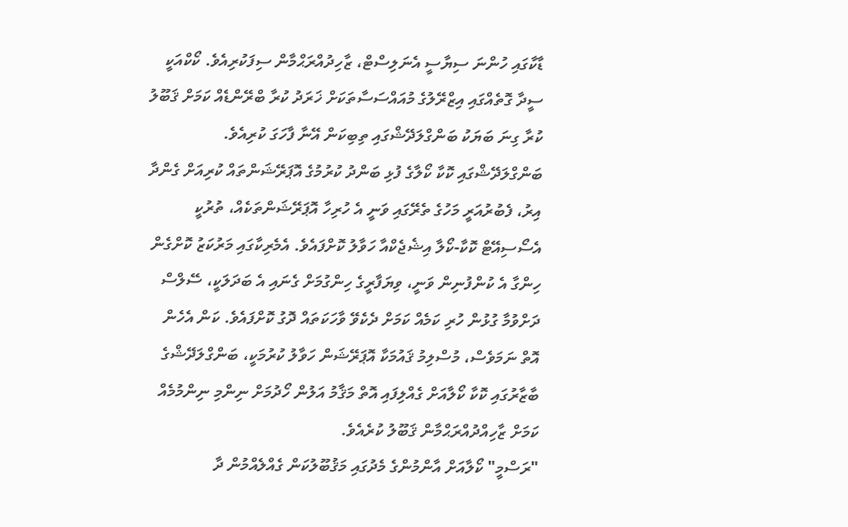ޑާކާގައި ހުންނަ ސިޔާސީ އެނަލިސްޓް، ޒާހިދުއްރަޙްމާން ސިފަކުރިއެވެ. ކޯކްއަކީ ސީދާ ގޮތެއްގައި އިޒްރޭލުގެ މުއައްސަސާތަކަށް ޚަރަދު ކުރާ ބްރޭންޑެއް ކަމަށް ޤަބޫލު ކުރާ ގިނަ ބަޔަކު ބަންގްލަދޭޝްގައި ތިބިކަން އޭނާ ފާހަގަ ކުރިއެވެ.
ބަންގްލަދޭޝްގައި ކޮކާ ކޯލާގެ ފުޅި ބަންދު ކުރުމުގެ އޮޕަރޭޝަންތައް ކުރިއަށް ގެންދާ އިރު، ފެބުރުއަރީ މަހުގެ ތެރޭގައި ވަނީ އެ ހުރިހާ އޮޕަރޭޝަންތަކެއް، ތުރުކީ އެސޯސިއޭޓް ކޮކާ-ކޯލާ އިޝެޖެކްއާ ހަވާލު ކޮށްފައެވެ. އެމެރިކާގައި މަރުކަޒު ކޮށްގެން ހިންގާ އެ ކުންފުނިން ވަނީ، ވިޔަފާރީގެ ހިންގުމަށް ގެނައި އެ ބަދަލަކީ، ސޭލްސް ދަށްވުމާ ގުޅުން ހުރި ކަމެއް ކަމަށް ދެކެވޭ ވާހަކަތައް ދޮގު ކޮށްފައެވެ. ކަން އެހެން އޮތް ނަމަވެސް، މުސްލިމު ޤައުމަކާ އޮޕަރޭޝަން ހަވާލު ކުރުމަކީ، ބަންގްލަދޭޝްގެ ބާޒާރުގައި ކޮކާ ކޯލާއަށް ގެއްލިފައި އޮތް މަޤާމު އަލުން ހޯދުމަށް ނިންމި ނިންމުމެއް ކަމަށް ޒާހިއްދުއްރަޙްމާން ޤަބޫލު ކުރެއެވެ.
"ރަސްމީ" ކޯލާއަށް އާންމުންގެ މެދުގައި މަޤުބޫލުކަން ގެއްލެއްމުން ދާ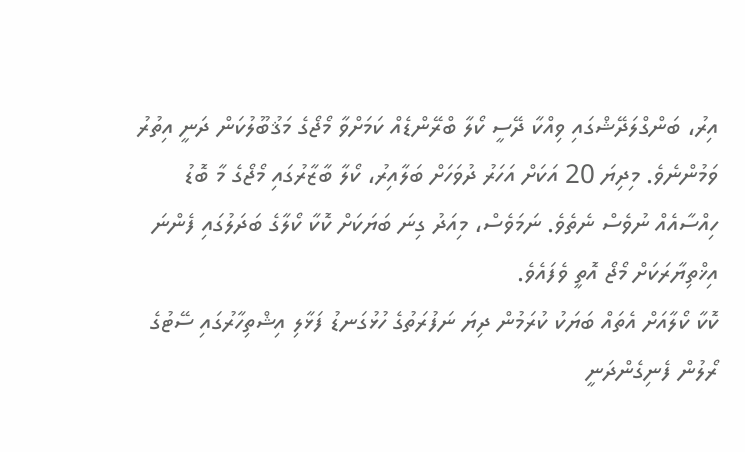އިރު، ބަންގްލަދޭޝްގައި ވިއްކާ ދޭސީ ކޯލާ ބްރޭންޑެއް ކަމަށްވާ މޯޖޯގެ މަޤުބޫލުކަން ދަނީ އިތުރު ވަމުންނެވެ. މިދިޔަ 20 އަކަށް އަހަރު ދުވަހަށް ބަލާއިރު، ކޯލާ ބާޒާރުގައި މޯޖޯގެ މާ ބޮޑު ހިއްސާއެއް ނުވެސް ނެތެވެ. ނަމަވެސް، މިއަދު ގިނަ ބަޔަކަށް ކޮކާ ކޯލާގެ ބަދަލުގައި ފެންނަ އިޚްތިޔާރަކަށް މޯޖޯ އޮތީ ވެފައެވެ.
ކޮކާ ކޯލާއަށް އެތައް ބަޔަކު ކުރަމުން ދިޔަ ނަފުރަތުގެ ހުޅުގަނޑު ފަޅާލި އިޝްތިހާރުގައި ސޭޓުގެ ރޯލުން ފެނިގެންދަނީ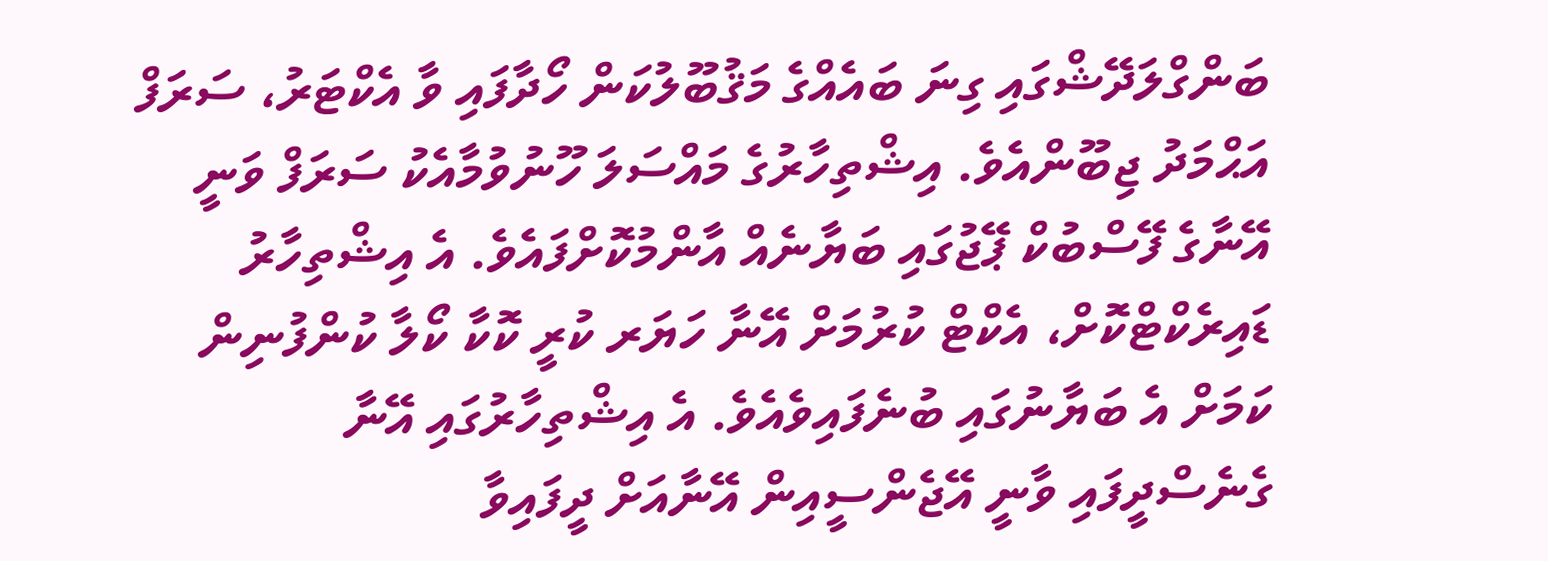ބަންގްލަދޭޝްގައި ގިނަ ބައެއްގެ މަޤުބޫލުކަން ހޯދާފައި ވާ އެކްޓަރު، ސަރަފް އަޙްމަދު ޖިބޫންއެވެ. އިޝްތިހާރުގެ މައްސަލަ ހޫނުވުމާއެކު ސަރަފް ވަނީ އޭނާގެ ފޭސްބުކް ޕޭޖުގައި ބަޔާނެއް އާންމުކޮށްފައެވެ. އެ އިޝްތިހާރު ޑައިރެކްޓްކޮށް، އެކްޓް ކުރުމަށް އޭނާ ހަޔަރ ކުރީ ކޮކާ ކޯލާ ކުންފުނިން ކަމަށް އެ ބަޔާނުގައި ބުނެފައިވެއެވެ. އެ އިޝްތިހާރުގައި އޭނާ ގެނެސްދީފައި ވާނީ އޭޖެންސީއިން އޭނާއަށް ދީފައިވާ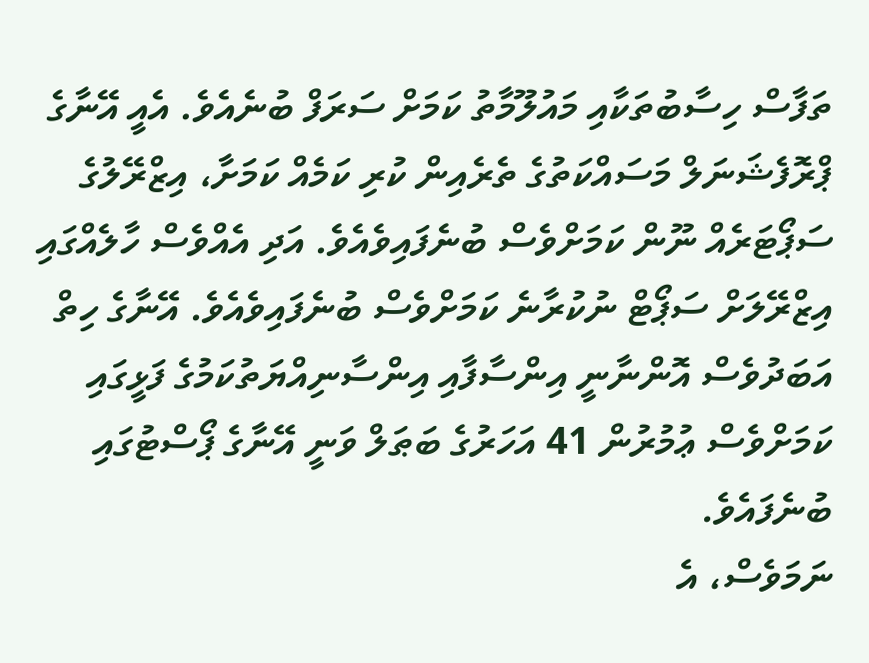ތަފާސް ހިސާބުތަކާއި މައުލޫމާތު ކަމަށް ސަރަފް ބުނެއެވެ. އެއީ އޭނާގެ ޕްރޮފެޝަނަލް މަސައްކަތުގެ ތެރެއިން ކުރި ކަމެއް ކަމަށާ، އިޒްރޭލުގެ ސަޕޯޓަރެއް ނޫން ކަމަށްވެސް ބުނެފައިވެއެވެ. އަދި އެއްވެސް ހާލެއްގައި އިޒްރޭލަށް ސަޕޯޓް ނުކުރާނެ ކަމަށްވެސް ބުނެފައިވެއެވެ. އޭނާގެ ހިތް އަބަދުވެސް އޮންނާނީ އިންސާފާއި އިންސާނިއްޔަތުކަމުގެ ފަޅީގައި ކަމަށްވެސް ޢުމުރުން 41 އަހަރުގެ ބަޠަލް ވަނީ އޭނާގެ ޕޯސްޓުގައި ބުނެފައެވެ.
ނަމަވެސް، އެ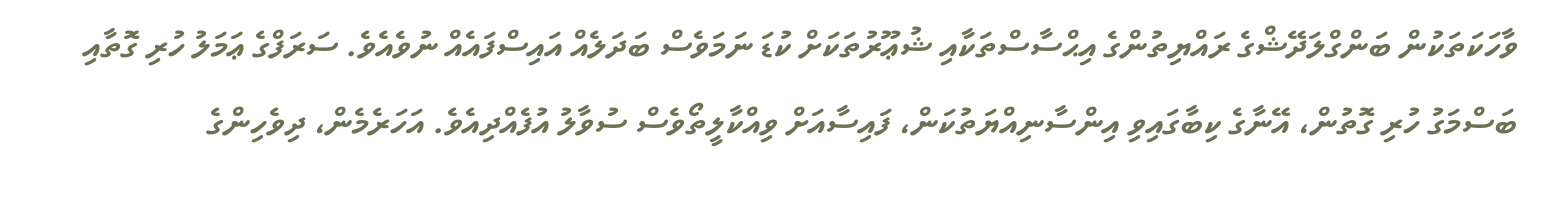ވާހަކަތަކުން ބަންގްލަދޭޝްގެ ރައްޔިތުންގެ އިޙްސާސްތަކާއި ޝުޢޫރުތަކަށް ކުޑަ ނަމަވެސް ބަދަލެއް އައިސްފައެއް ނުވެއެވެ. ސަރަފްގެ ޢަމަލު ހުރި ގޮތާއި ބަސްމަގު ހުރި ގޮތުން، އޭނާގެ ކިބާގައިވި އިންސާނިއްޔަތުކަން، ފައިސާއަށް ވިއްކާލީތޯވެސް ސުވާލު އުފެއްދިއެވެ. އަހަރެމެން، ދިވެހިންގެ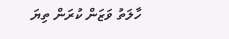ހާލަތު ވަޒަން ކުރަން ތިޔަ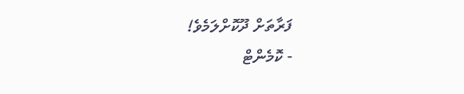ފަރާތަށް ދޫކޮށްލަމެވެ!
- ކޮމެންޓް